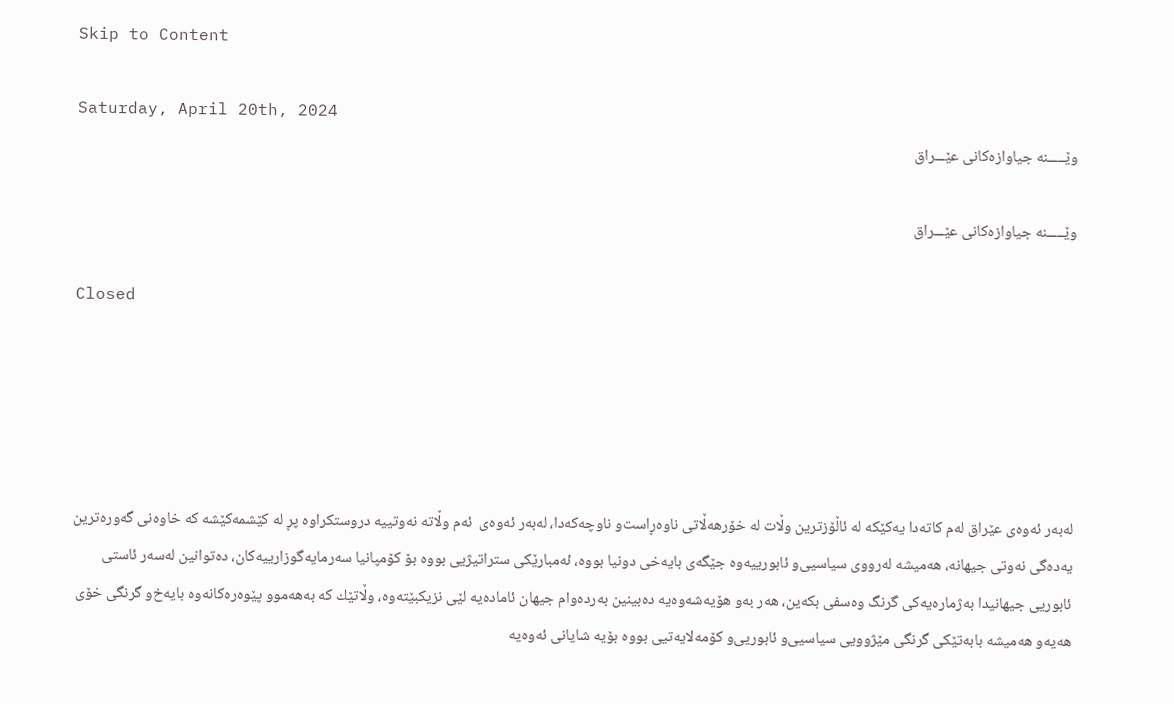Skip to Content

Saturday, April 20th, 2024
وێـــــنه‌ جیاوازه‌كانی عێـــراق

وێـــــنه‌ جیاوازه‌كانی عێـــراق

Closed





له‌به‌ر ئه‌وه‌ی عێراق له‌م كاته‌دا یه‌كێكه‌ له‌ ئاڵۆزترین وڵات له‌ خۆرهه‌ڵاتی ناوه‌ڕاست‌و ناوچه‌كه‌دا، له‌به‌ر ئه‌وه‌ی  ئه‌م وڵاته‌ نه‌وتییه‌ دروستكراوه‌ پڕ له‌ كێشمه‌كێشه‌ كه‌ خاوه‌نی گه‌وره‌ترین یه‌ده‌گی نه‌وتی جیهانه‌، هه‌میشه‌ له‌رووی سیاسیی‌و ئابورییه‌وه‌ جێگه‌ی بایه‌خی دونیا بووه‌، ئه‌مبارێكی ستراتیژیی بووه‌ بۆ كۆمپانیا سه‌رمایه‌گوزارییه‌كان، ده‌توانین له‌سه‌ر ئاستی ئابوریی جیهانیدا به‌ژماره‌یه‌كی گرنگ وه‌سفی بكه‌ین، هه‌ر به‌و هۆیه‌شه‌وه‌یه‌ ده‌بینین به‌رده‌وام جیهان ئاماده‌یه‌ لێی نزیكبێته‌وه‌، وڵاتێك كه‌ به‌هه‌موو پێوه‌ره‌كانه‌وه‌ بایه‌خ‌و گرنگی خۆی هه‌یه‌‌و هه‌میشه‌ بابه‌تێكی گرنگی مێژوویی سیاسیی‌و ئابوریی‌و كۆمه‌لایه‌تیی بووه‌ بۆیه‌ شایانی ئه‌وه‌یه‌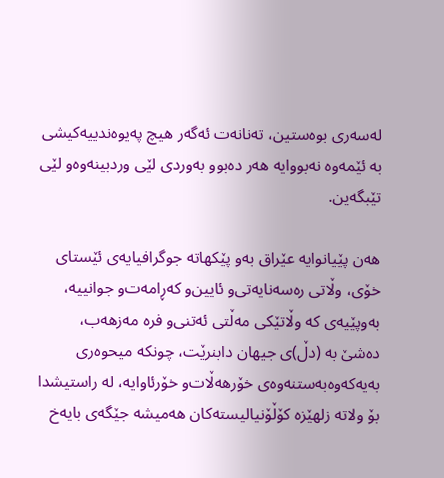له‌سه‌ری بوه‌ستین، ته‌نانه‌ت ئه‌گه‌ر هیچ په‌یوه‌ندییه‌كیشی به‌ ئێمه‌وه‌ نه‌بووایه‌ هه‌ر ده‌بوو به‌وردی لێی وردبینه‌وه‌‌و لێی تێبگه‌ین.

هه‌ن پێیانوایه‌ عێراق به‌و پێكهاته‌ جوگرافیایه‌ی ئێستای خۆی، وڵاتی ره‌سه‌نایه‌تی‌و ئایین‌و كه‌ڕامه‌ت‌و جوانییه‌، به‌وپێیه‌ی كه‌ وڵاتێكی مه‌ڵتی ئه‌تنی‌و فره‌ مه‌زهه‌ب، ده‌شێ‌ به‌ (دڵ)ی جیهان دابنرێت، چونكه‌ میحوه‌ری به‌یه‌كه‌وه‌به‌ستنه‌وه‌ی خۆرهه‌ڵات‌و خۆرئاوایه‌، له‌ راستیشدا بۆ ولاته‌ زلهێزه‌ كۆڵۆنیالیسته‌كان هه‌میشه‌ جێگه‌ی بایه‌خ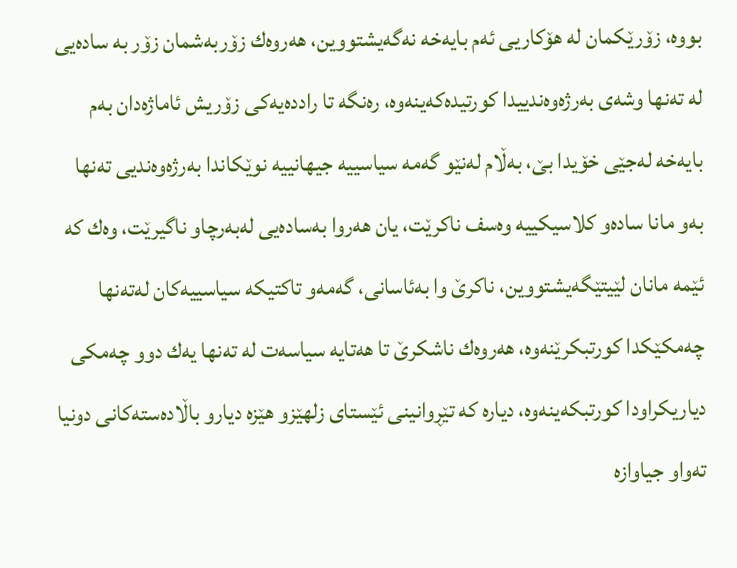بووه‌، زۆرێكمان له‌ هۆكاریی ئه‌م بایه‌خه‌ نه‌گه‌یشتووین، هه‌روه‌ك زۆربه‌شمان زۆر به‌ ساده‌یی له‌ ته‌نها وشه‌ی به‌رژه‌وه‌ندییدا كورتیده‌كه‌ینه‌وه‌، ره‌نگه‌ تا رادده‌یه‌كی زۆریش ئاماژه‌دان به‌م بایه‌خه‌ له‌جێی خۆیدا بێ‌، به‌ڵام له‌نێو گه‌مه‌ سیاسییه‌ جیهانییه‌ نوێكاندا به‌رژه‌وه‌ندیی ته‌نها به‌و مانا ساده‌‌و كلاسیكییه‌ وه‌سف ناكرێت، یان هه‌روا به‌ساده‌یی له‌به‌رچاو ناگیرێت، وه‌ك كه‌ ئێمه‌ مانان لێیتێگه‌یشتووین، ناكرێ‌ وا به‌ئاسانی، گه‌مه‌‌و تاكتیكه‌ سیاسییه‌كان له‌ته‌نها چه‌مكێكدا كورتبكرێنه‌وه‌، هه‌روه‌ك ناشكرێ‌ تا هه‌تایه‌ سیاسه‌ت له‌ ته‌نها یه‌ك دوو چه‌مكی دیاریكراودا كورتبكه‌ینه‌وه‌، دیاره‌ كه‌ تێڕوانینی ئێستای زلهێز‌و هێزه‌ دیار‌و باڵاده‌سته‌كانی دونیا ته‌واو جیاوازه‌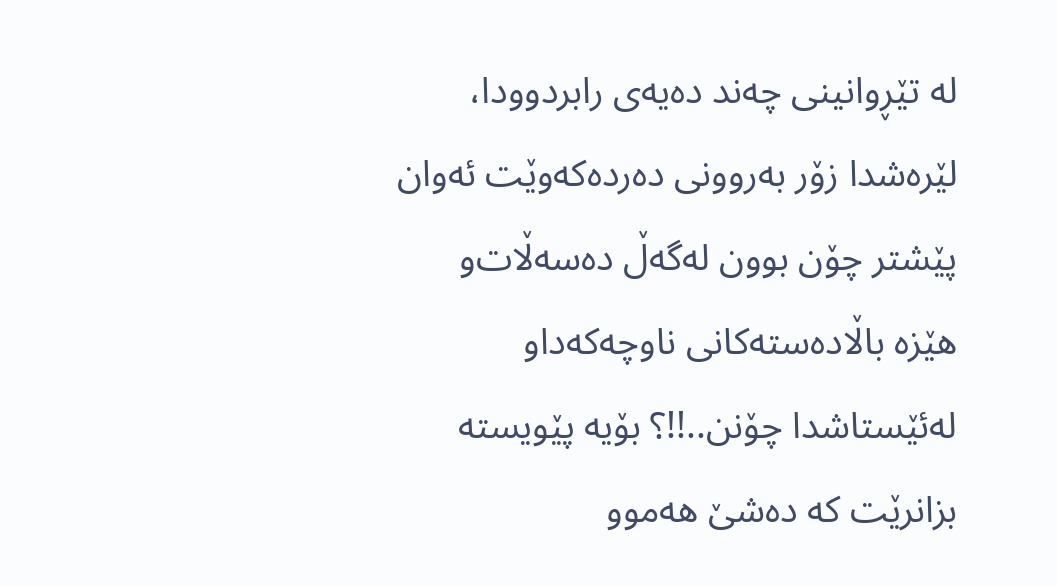له‌ تێڕوانینی چه‌ند ده‌یه‌ی رابردوودا، لێره‌شدا زۆر به‌روونی ده‌رده‌كه‌وێت ئه‌وان پێشتر چۆن بوون له‌گه‌ڵ ده‌سه‌ڵات‌و هێزه‌ باڵاده‌سته‌كانی ناوچه‌كه‌دا‌و له‌ئێستاشدا چۆنن..!!؟ بۆیه‌ پێویسته‌ بزانرێت كه‌ ده‌شێ‌ هه‌موو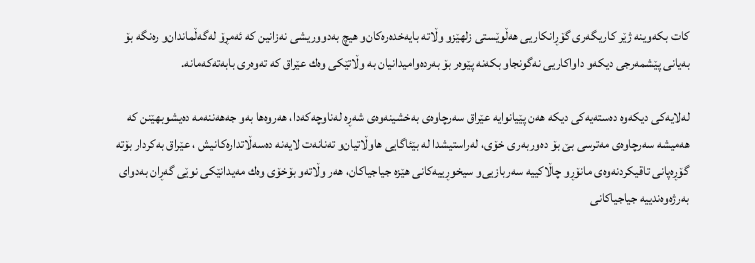كات بكه‌وینه‌ ژێر كاریگه‌ری گۆڕانكاریی هه‌ڵوێستی زلهێز‌و وڵاته‌ بایه‌خده‌ره‌كان‌و هیچ به‌دووریشی نه‌زانین كه‌ ئه‌مڕۆ له‌گه‌ڵماندان‌و ره‌نگه‌ بۆ به‌یانی پێشمه‌رجی دیكه‌‌و داواكاریی نه‌گونجاو بكه‌نه‌ پێوه‌ر بۆ به‌رده‌وامیدانیان به‌ وڵاتێكی وه‌ك عێراق كه‌ ته‌وه‌ری بابه‌ته‌كه‌مانه‌.

له‌لایه‌كی دیكه‌وه‌ ده‌سته‌یه‌كی دیكه‌ هه‌ن پێیانوایه‌ عێراق سه‌رچاوه‌ی به‌خشینه‌وه‌ی شه‌ڕه‌ له‌ناوچه‌كه‌دا، هه‌روه‌ها به‌و جه‌هه‌ننه‌مه‌ ده‌یشوبهێنن كه‌ هه‌میشه‌ سه‌رچاوه‌ی مه‌ترسی بێ‌ بۆ ده‌وربه‌ری خۆی، له‌راستیشدا له‌ بێئاگایی هاوڵاتیان‌و ته‌نانه‌ت لایه‌نه‌ ده‌سه‌ڵاتداره‌كانیش ، عێراق به‌كردار بۆته‌ گۆڕه‌پانی تاقیكردنه‌وه‌ی مانۆڕ‌و چاڵاكییه‌ سه‌ربازیی‌و سیخوڕییه‌كانی هێزه‌ جیاجیاكان، هه‌ر وڵاته‌‌و بۆخۆی وه‌ك مه‌یدانێكی نوێی گه‌ڕان به‌دوای به‌رژه‌وه‌ندییه‌ جیاجیاكانی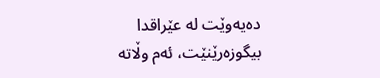ده‌یه‌وێت له‌ عێراقدا بیگوزه‌رێنێت، ئه‌م وڵاته‌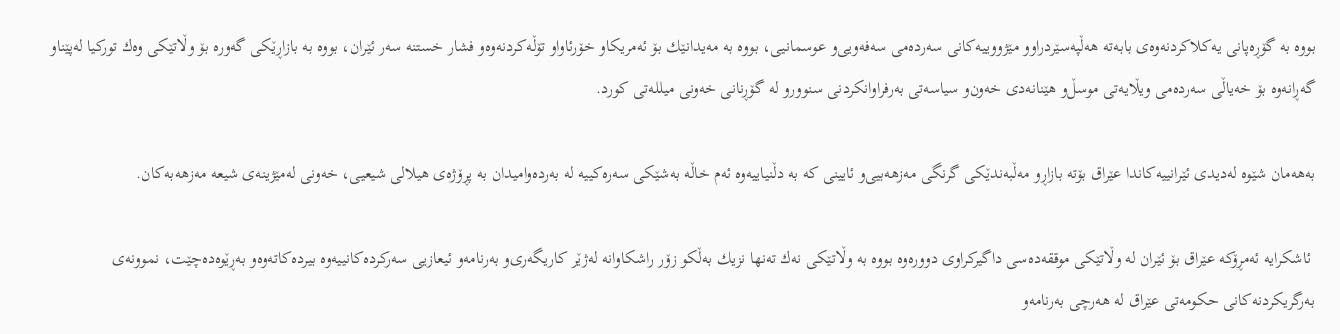بووه‌ به‌ گۆڕه‌پانی یه‌كلاكردنه‌وه‌ی بابه‌ته‌ هه‌ڵپه‌سێردراو‌و مێژووییه‌كانی سه‌رده‌می سه‌فه‌ویی‌و عوسمانیی، بووه‌ به‌ مه‌یدانێك بۆ ئه‌مریكا‌و خۆرئاوا‌و تۆڵه‌كردنه‌وه‌‌و فشار خستنه‌ سه‌ر ئێران، بووه‌ به‌ بازاڕێكی گه‌وره‌ بۆ وڵاتێكی وه‌ك توركیا له‌پێناو گه‌ڕانه‌وه‌ بۆ خه‌یاڵی سه‌رده‌می ویڵایه‌تی موسڵ‌و هێنانه‌دی خه‌ون‌و سیاسه‌تی به‌رفراوانكردنی سنوور‌و له‌ گۆڕنانی خه‌ونی میلله‌تی كورد.

به‌هه‌مان شێوه‌ له‌دیدی ئێرانییه‌كاندا عێراق بۆته‌ بازاڕ‌و مه‌ڵبه‌ندێكی گرنگی مه‌زهه‌بیی‌و ئایینی كه‌ به‌ دڵنیاییه‌وه‌ ئه‌م خاڵه‌ به‌شێكی سه‌ره‌كییه‌ له‌ به‌رده‌وامیدان به‌ پڕۆژه‌ی هیلالی شیعیی، خه‌ونی له‌مێژینه‌ی شیعه‌ مه‌زهه‌به‌كان.

 ئاشكرایه‌ ئه‌مڕۆكه‌ عێراق بۆ ئێران له‌ وڵاتێكی موققه‌ده‌سی داگیركراوی دووره‌وه‌ بووه‌ به‌ وڵاتێكی نه‌ك ته‌نها نزیك به‌ڵكو زۆر راشكاوانه‌ له‌ژێر كاریگه‌ری‌و به‌رنامه‌‌و ئیعازیی سه‌ركرده‌كانییه‌وه‌ بیرده‌كاته‌وه‌‌و به‌ڕێوه‌ده‌چێت، نموونه‌ی به‌رگریكردنه‌كانی حكومه‌تی عێراق له‌ هه‌رچی به‌رنامه‌‌و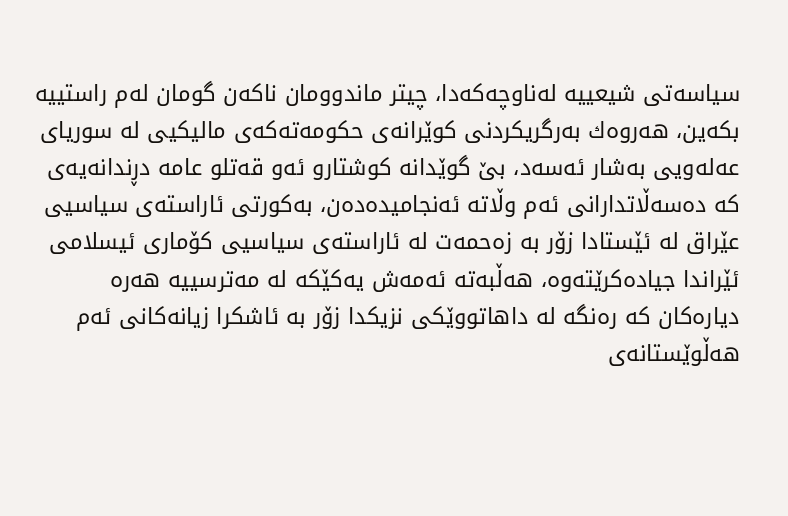سیاسه‌تی شیعییه‌ له‌ناوچه‌كه‌دا، چیتر ماندوومان ناكه‌ن گومان له‌م راستییه‌ بكه‌ین، هه‌روه‌ك به‌رگریكردنی كوێرانه‌ی حكومه‌ته‌كه‌ی مالیكیی له‌ سوریای عه‌له‌ویی به‌شار ئه‌سه‌د، بێ گوێدانه‌ كوشتار‌و ئه‌و قه‌تلو عامه‌ دڕندانه‌یه‌ی كه‌ ده‌سه‌ڵاتدارانی ئه‌م وڵاته‌ ئه‌نجامیده‌ده‌ن، به‌كورتی ئاراسته‌ی سیاسیی عێراق له‌ ئێستادا زۆر به‌ زه‌حمه‌ت له‌ ئاراسته‌ی سیاسیی كۆماری ئیسلامی ئێراندا جیاده‌كرێته‌وه‌، هه‌ڵبه‌ته‌ ئه‌مه‌ش یه‌كێكه‌ له‌ مه‌ترسییه‌ هه‌ره‌ دیاره‌كان كه‌ ره‌نگه‌ له‌ داهاتووێكی نزیكدا زۆر به‌ ئاشكرا زیانه‌كانی ئه‌م هه‌ڵوێستانه‌ی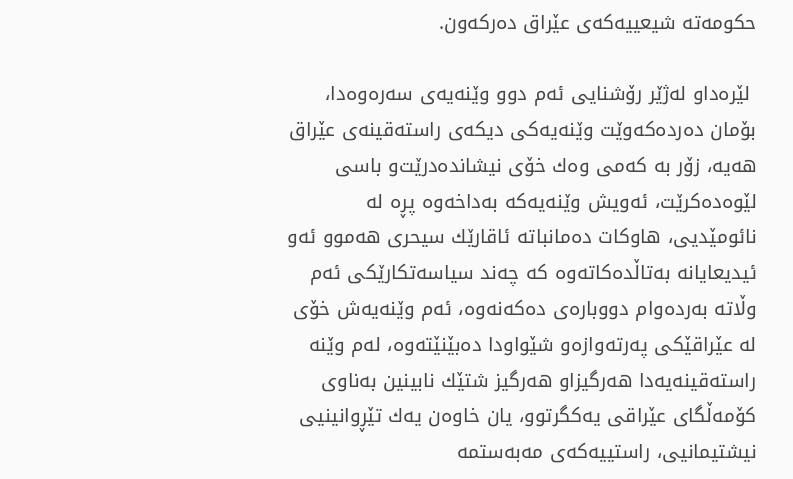حكومه‌ته‌ شیعییه‌كه‌ی عێراق ده‌ركه‌ون.

 لێره‌دا‌و له‌ژێر رۆشنایی ئه‌م دوو وێنه‌یه‌ی سه‌ره‌وه‌دا، بۆمان ده‌رده‌كه‌وێت وێنه‌یه‌كی دیكه‌ی راسته‌قینه‌ی عێراق هه‌یه‌، زۆر به‌ كه‌می وه‌ك خۆی نیشانده‌درێت‌و باسی لێوه‌ده‌كرێت، ئه‌ویش وێنه‌یه‌كه‌ به‌داخه‌وه‌ پڕه‌ له‌ نائومێدیی، هاوكات ده‌مانباته‌ ئاقارێك سیحری هه‌موو ئه‌و ئیدیعایانه‌ به‌تاڵده‌كاته‌وه‌ كه‌ چه‌ند سیاسه‌تكارێكی ئه‌م وڵاته‌ به‌رده‌وام دووباره‌ی ده‌كه‌نه‌وه‌، ئه‌م وێنه‌یه‌ش خۆی له‌ عێراقێكی په‌رته‌وازه‌‌و شێواودا ده‌بێنێته‌وه‌، له‌م وێنه‌ راسته‌قینه‌یه‌دا هه‌رگیزاو هه‌رگیز شتێك نابینین به‌ناوی كۆمه‌ڵگای عێراقی یه‌كگرتوو، یان خاوه‌ن یه‌ك تێڕوانینیی نیشتیمانیی، راستییه‌كه‌ی مه‌به‌ستمه‌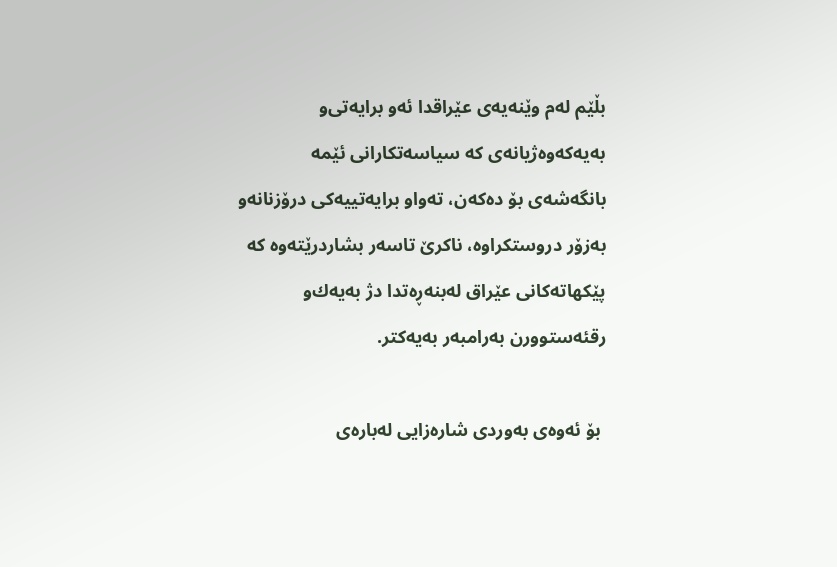بڵێم له‌م وێنه‌یه‌ی عێراقدا ئه‌و برایه‌تی‌و به‌یه‌كه‌وه‌ژیانه‌ی كه‌ سیاسه‌تكارانی ئێمه‌ بانگه‌شه‌ی بۆ ده‌كه‌ن، ته‌واو برایه‌تییه‌كی درۆزنانه‌‌و به‌زۆر دروستكراوه‌، ناكرێ‌ تاسه‌ر بشاردرێته‌وه‌ كه‌ پێكهاته‌كانی عێراق له‌بنه‌ڕه‌تدا دژ به‌یه‌ك‌و رقئه‌ستوورن به‌رامبه‌ر به‌یه‌كتر.

 بۆ ئه‌وه‌ی به‌وردی شاره‌زایی له‌باره‌ی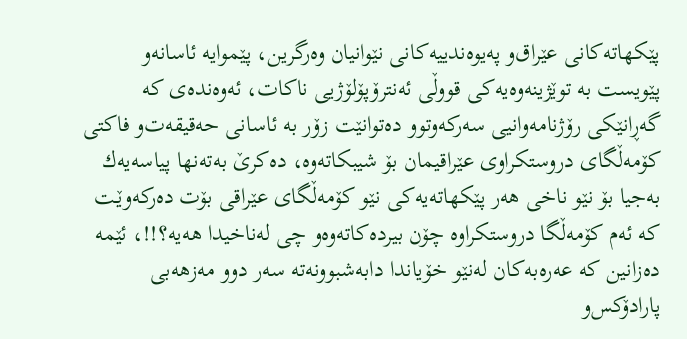پێكهاته‌كانی عێراق‌و په‌یوه‌ندییه‌كانی نێوانیان وه‌رگرین، پێموایه‌ ئاسانه‌‌و پێویست به‌ توێژینه‌وه‌یه‌كی قووڵی ئه‌نترۆپۆلۆژیی ناكات، ئه‌وه‌نده‌ی كه‌ گه‌ڕانێكی رۆژنامه‌وانیی سه‌ركه‌وتوو ده‌توانێت زۆر به‌ ئاسانی حه‌قیقه‌ت‌و فاكتی كۆمه‌ڵگای دروستكراوی عێراقیمان بۆ شیبكاته‌وه‌، ده‌كرێ‌ به‌ته‌نها پیاسه‌یه‌ك به‌جیا بۆ نێو ناخی هه‌ر پێكهاته‌یه‌كی نێو كۆمه‌ڵگای عێراقی بۆت ده‌ركه‌وێـت كه‌ ئه‌م كۆمه‌ڵگا دروستكراوه‌ چۆن بیرده‌كاته‌وه‌‌و چی له‌ناخیدا هه‌یه‌؟!!، ئێمه‌ ده‌زانین كه‌ عه‌ره‌به‌كان له‌نێو خۆیاندا دابه‌شبوونه‌ته‌ سه‌ر دوو مه‌زهه‌بی پارادۆكس‌و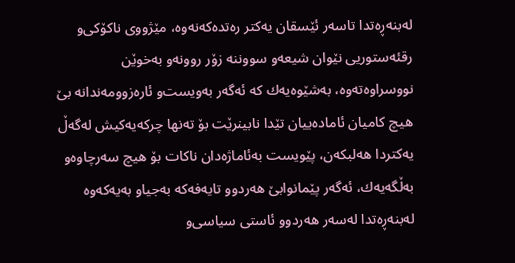له‌بنه‌ڕه‌تدا تاسه‌ر ئێسقان یه‌كتر ره‌تده‌كه‌نه‌وه‌، مێژووی ناكۆكی‌و رقئه‌ستوریی نێوان شیعه‌‌و سووننه‌ زۆر روونه‌‌و به‌خوێن نووسراوه‌ته‌وه‌، به‌شێوه‌یه‌ك كه‌ ئه‌گه‌ر به‌ویست‌و ئاره‌زوومه‌ندانه‌ بێ‌ هیچ كامیان ئاماده‌ییان تێدا نابینرێت بۆ ته‌نها چركه‌یه‌كیش له‌گه‌ڵ یه‌كتردا هه‌لبكه‌ن، پێویست به‌ئاماژه‌دان ناكات بۆ هیچ سه‌رچاوه‌‌و به‌ڵگه‌یه‌ك، ئه‌گه‌ر پێمانوابێ‌ هه‌ردوو تایه‌فه‌كه‌ به‌جیاو به‌یه‌كه‌وه‌ له‌بنه‌ڕه‌تدا له‌سه‌ر هه‌ردوو ئاستی سیاسی‌و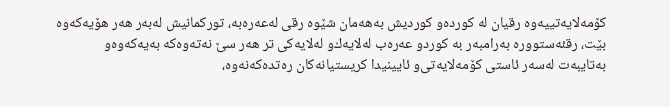كۆمه‌لایه‌تییه‌وه‌ رقیان له‌ كورده‌‌و كوردیش به‌هه‌مان شێوه‌ رقی له‌عه‌ره‌به‌، توركمانیش له‌به‌ر هه‌ر هۆیه‌كه‌وه‌ بێت، رقئه‌ستووره‌ به‌رامبه‌ر به‌ كورد‌و عه‌ره‌ب له‌لایه‌ك‌و له‌لایه‌كی تر هه‌ر سێ‌ نه‌ته‌وه‌كه‌ به‌یه‌كه‌وه‌‌و به‌تایبه‌ت له‌سه‌ر ئاستی كۆمه‌لایه‌تی‌و ئایینیدا كریستیانه‌كان ره‌تده‌كه‌نه‌وه‌،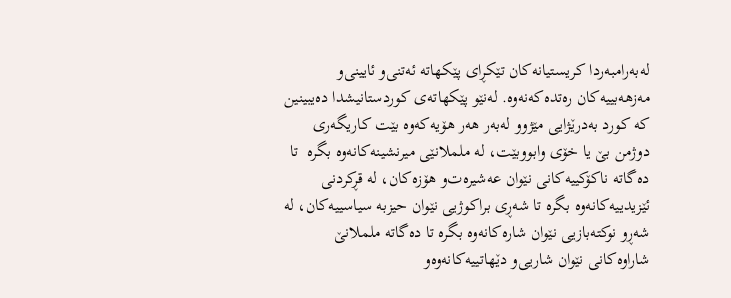له‌به‌رامبه‌ردا كریستیانه‌كان تێكڕای پێكهاته‌ ئه‌تنی‌و ئایینی‌و مه‌زهه‌بییه‌كان ره‌تده‌كه‌نه‌وه‌. له‌نێو پێكهاته‌ی كوردستانیشدا ده‌یبینین كه‌ كورد به‌درێژایی مێژوو له‌به‌ر هه‌ر هۆیه‌كه‌وه‌ بێت كاریگه‌ری دوژمن بێ‌ یا خۆی وابووبێت، له‌ ململانێی میرنشینه‌كانه‌وه‌ بگره‌  تا ده‌گاته‌ ناكۆكییه‌كانی نێوان عه‌شیره‌ت‌و هۆزه‌كان، له‌ قڕكردنی ئێزیدییه‌كانه‌وه‌ بگره‌ تا شه‌ڕی براكوژیی نێوان حیزبه‌ سیاسییه‌كان، له‌ شه‌ڕ‌و نوكته‌بازیی نێوان شاره‌كانه‌وه‌ بگره‌ تا ده‌گاته‌ ململانێ شاراوه‌كانی نێوان شاریی‌و دێهاتییه‌كانه‌وه‌‌و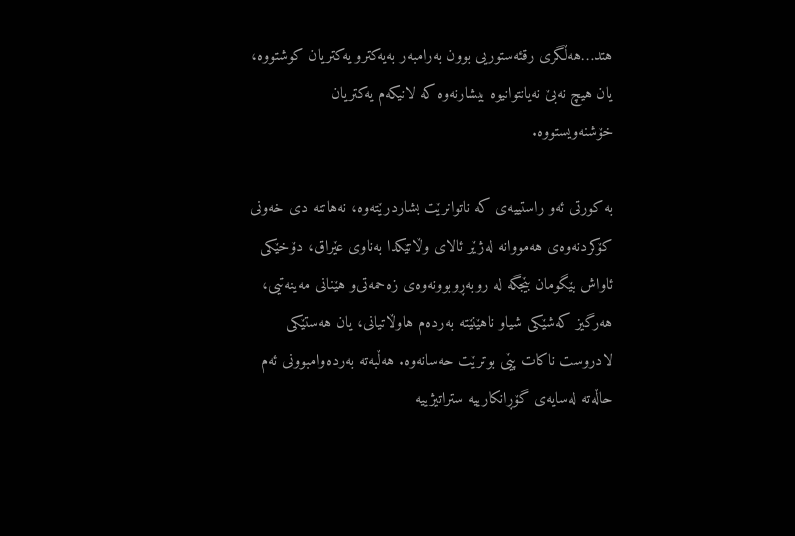هتد…هه‌ڵگری رقئه‌ستوریی بوون به‌رامبه‌ر به‌یه‌كتر‌و یه‌كتریان كوشتووه‌، یان هیچ نه‌بێ‌ نه‌یانتوانیوه‌ بیشارنه‌وه‌ كه‌ لانیكه‌م یه‌كتریان خۆشنه‌ویستووه‌.

به‌ كورتی ئه‌و راستییه‌ی كه‌ ناتوانرێت بشاردرێته‌وه‌، نه‌هاتنه‌ دی خه‌ونی كۆكردنه‌وه‌ی هه‌مووانه‌ له‌ژێر ئالای وڵاتێكدا به‌ناوی عێراق، دۆخێكی ئاواش بێگومان بێجگه‌ له‌ روبه‌ڕوبوونه‌وه‌ی زه‌حمه‌تی‌و هێنانی مه‌ینه‌تیی، هه‌رگیز كه‌شێكی شیاو ناهێنێته‌ به‌رده‌م هاوڵاتیانی، یان هه‌ستێكی لادروست ناكات پێی بوترێت حه‌سانه‌وه‌. هه‌ڵبه‌ته‌ به‌رده‌وامبوونی ئه‌م حاڵه‌ته‌ له‌سایه‌ی گۆڕانكارییه‌ ستراتیژییه‌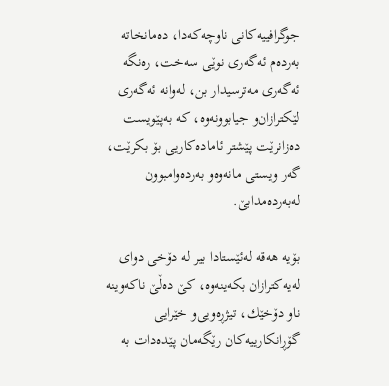جوگرافییه‌كانی ناوچه‌كه‌دا، ده‌مانخاته‌ به‌رده‌م ئه‌گه‌ری نوێی سه‌خت، ره‌نگه‌ ئه‌گه‌ری مه‌ترسیدار بن، له‌وانه‌ ئه‌گه‌ری لێكترازان‌و جیابوونه‌وه‌، كه‌ به‌پێویست ده‌زانرێت پێشتر ئاماده‌كاریی بۆ بكرێت، گه‌ر ویستی مانه‌وه‌‌و به‌رده‌وامبوون له‌به‌رده‌مدابێ‌.

بۆیه‌ هه‌قه‌ له‌ئێستادا بیر له‌ دۆخی دوای له‌یه‌كترازان بكه‌ینه‌وه‌، كێ‌ ده‌ڵێ ناكه‌وینه‌ ناو دۆخێك، تیژڕه‌ویی‌و خێرایی گۆڕانكارییه‌كان رێگه‌مان پێده‌دات به‌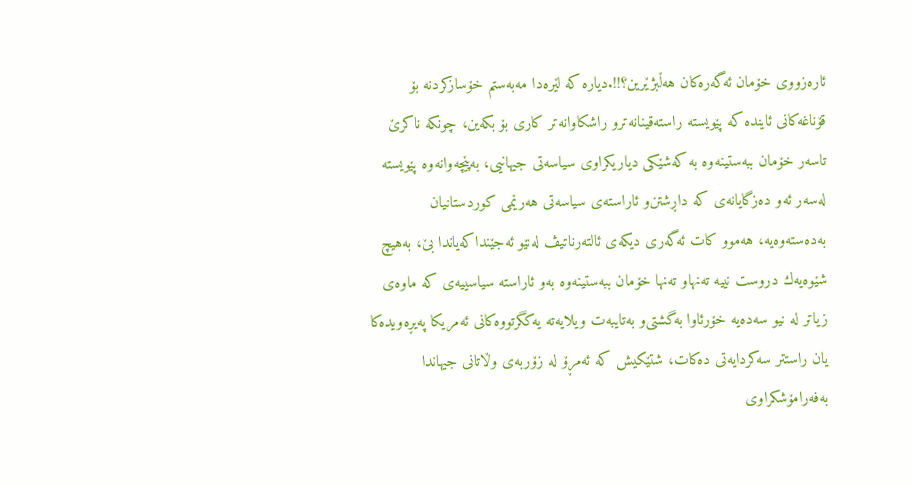ئاره‌زووی خۆمان ئه‌گه‌ره‌كان هه‌ڵبژێرین؟!!.دیاره‌ كه‌ لێره‌دا مه‌به‌ستم خۆسازكردنه‌ بۆ قۆناغه‌كانی ئاینده‌ كه‌ پێویسته‌ راسته‌قینانه‌تر‌و راشكاوانه‌تر كاری بۆ بكه‌ین، چونكه‌ ناكرێ‌ تاسه‌ر خۆمان ببه‌ستینه‌وه‌ به‌ كه‌شێكی دیاریكراوی سیاسه‌تی جیهانیی، به‌پێچه‌وانه‌وه‌ پێویسته‌ له‌سه‌ر ئه‌و ده‌زگایانه‌ی كه‌ داڕشتن‌و ئاراسته‌ی سیاسه‌تی هه‌رێمی كوردستانیان به‌ده‌سته‌وه‌یه‌، هه‌موو كات ئه‌گه‌ری دیكه‌ی ئالته‌رناتیڤ له‌نێو ئه‌جێنداكه‌یاندا بێ‌، به‌هیچ شێوه‌یه‌ك دروست نییه‌ ته‌نها‌و ته‌نها خۆمان ببه‌ستینه‌وه‌ به‌و ئاراسته‌ سیاسییه‌ی كه‌ ماوه‌ی زیاتر له‌ نیو سه‌ده‌یه‌ خۆرئاوا به‌گشتی‌و به‌تایبه‌ت ویلایه‌ته‌ یه‌كگرتووه‌كانی ئه‌مریكا په‌یڕه‌ویده‌كا یان راستتر سه‌كردایه‌تی ده‌كات، شتێكیش كه‌ ئه‌مڕۆ له‌ زۆربه‌ی وڵاتانی جیهاندا به‌فه‌رامۆشكراوی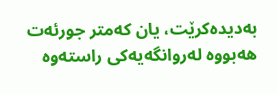به‌دیده‌كرێت، یان كه‌متر جورئه‌ت هه‌بووه‌ له‌روانگه‌یه‌كی راسته‌وه‌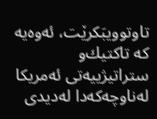تاوتوویبَكرێت، ئه‌وه‌یه‌ كه‌ تاكتیك‌و ستراتیژییه‌تی ئه‌مریكا له‌ناوچه‌كه‌دا له‌دیدی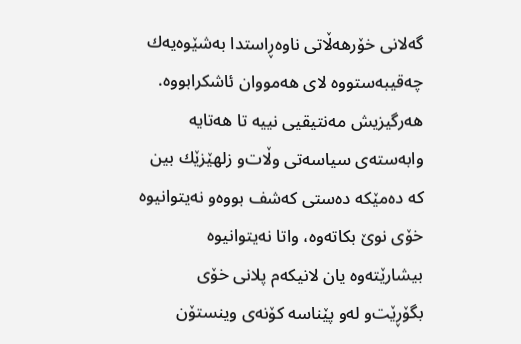گه‌لانی خۆرهه‌ڵاتی ناوه‌ڕاستدا به‌شێوه‌یه‌ك چه‌قیبه‌ستووه‌ لای هه‌مووان ئاشكرابووه‌. هه‌رگیزیش مه‌نتیقیی نییه‌ تا هه‌تایه‌ وابه‌سته‌ی سیاسه‌تی وڵات‌و زلهێزێك بین كه‌ ده‌مێكه‌ ده‌ستی كه‌شف بووه‌‌و نه‌یتوانیوه‌ خۆی نوێ‌ بكاته‌وه‌، واتا نه‌یتوانیوه‌ بیشارێته‌وه‌ یان لانیكه‌م پلانی خۆی بگۆڕێت‌و له‌و پێناسه‌ كۆنه‌ی وینستۆن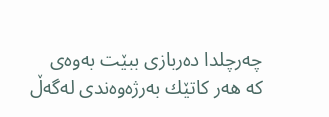چه‌رچلدا ده‌ربازی ببێت به‌وه‌ی كه‌ هه‌ر كاتێك به‌رژه‌وه‌ندی له‌گه‌ڵ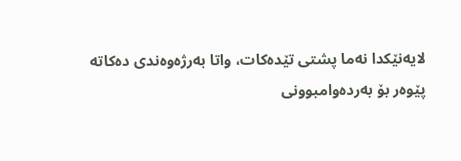لایه‌نێكدا نه‌ما پشتی تێده‌كات، واتا به‌رژه‌وه‌ندی ده‌كاته‌ پێوه‌ر بۆ به‌رده‌وامبوونی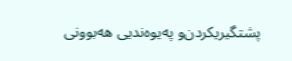پشتگیریكردن‌و په‌یوه‌ندیی هه‌بوونی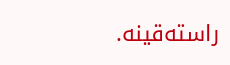راسته‌قینه‌.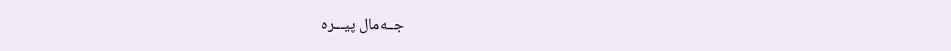جــه‌مال پیـــره‌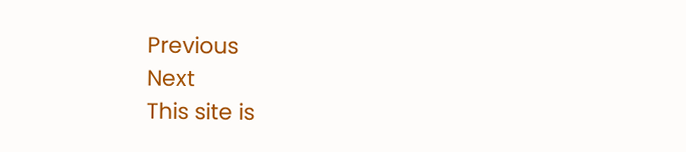Previous
Next
This site is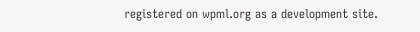registered on wpml.org as a development site.